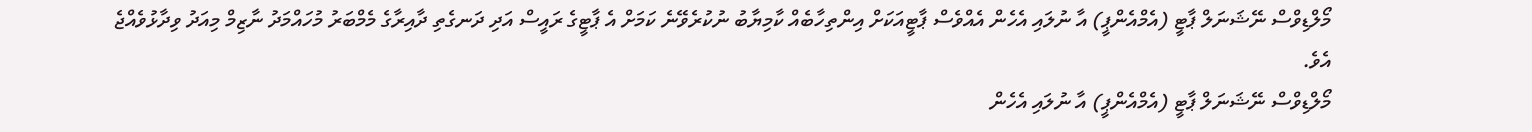މޯލްޑިވްސް ނޭޝަނަލް ޕާޓީ (އެމްއެންޕީ) އާ ނުލައި އެހެން އެއްވެސް ޕާޓީއަކަށް އިންތިހާބެއް ކާމިޔާބު ނުކުރެވޭނެ ކަމަށް އެ ޕާޓީގެ ރައީސް އަދި ދަނގެތި ދާއިރާގެ މެމްބަރު މުހައްމަދު ނާޒިމް މިއަދު ވިދާޅުވެއްޖެ އެވެ.
މޯލްޑިވްސް ނޭޝަނަލް ޕާޓީ (އެމްއެންޕީ) އާ ނުލައި އެހެން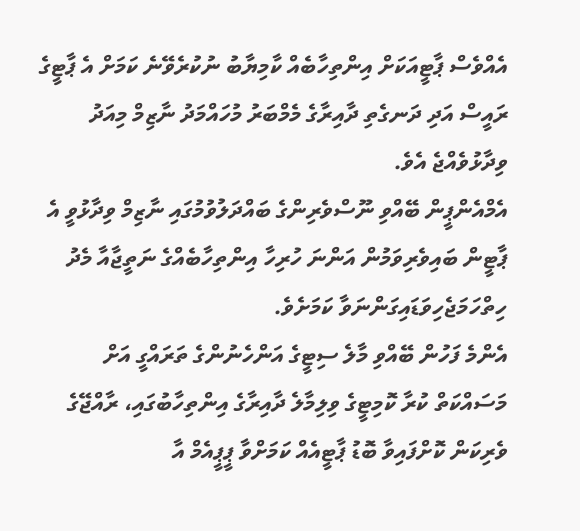އެއްވެސް ޕާޓީއަކަށް އިންތިހާބެއް ކާމިޔާބު ނުކުރެވޭނެ ކަމަށް އެ ޕާޓީގެ ރައީސް އަދި ދަނގެތި ދާއިރާގެ މެމްބަރު މުހައްމަދު ނާޒިމް މިއަދު ވިދާޅުވެއްޖެ އެވެ.
އެމްއެންޕީން ބޭއްވި ނޫސްވެރިންގެ ބައްދަލުވުމުގައި ނާޒިމް ވިދާޅުވީ އެ ޕާޓީން ބައިވެރިވަމުން އަންނަ ހުރިހާ އިންތިހާބެއްގެ ނަތީޖާއާ މެދު ހިތްހަމަޖެހިވަޑައިގަންނަވާ ކަމަށެވެ.
އެންމެ ފަހުން ބޭއްވި މާލެ ސިޓީގެ އަންހެނުންގެ ތަރައްގީ އަށް މަސައްކަތް ކުރާ ކޮމިޓީގެ ވިލިމާލެ ދާއިރާގެ އިންތިހާބުގައި، ރާއްޖޭގެ ވެރިކަން ކޮށްފައިވާ ބޮޑު ޕާޓީއެއް ކަމަށްވާ ޕީޕީއެމް އާ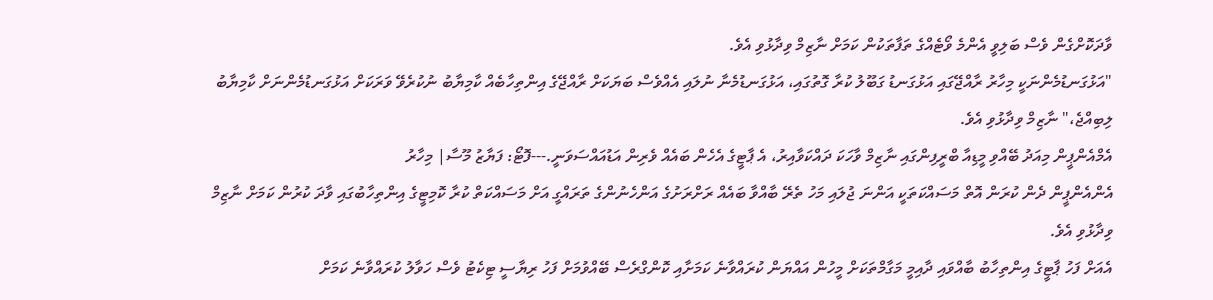ވާދަކޮށްގެން ވެސް ބަލިވީ އެންމެ ވޯޓެއްގެ ތަފާތަކުން ކަމަށް ނާޒިމް ވިދާޅުވި އެވެ.
"އަޅުގަނޑުމެންނަކީ މިހާރު ރާއްޖޭގައި އަޅުގަނޑު ގަބޫލު ކުރާ ގޮތުގައި، އަޅުގަނޑުމެނާ ނުލައި އެއްވެސް ބަޔަކަށް ރާއްޖޭގެ އިންތިހާބެއް ކާމިޔާބު ނުކުރެވޭ ވަރަކަށް އަޅުގަނޑުމެންނަށް ކާމިޔާބު ލިބިއްޖެ،" ނާޒިމް ވިދާޅުވި އެވެ.
އެމްއެންޕީން މިއަދު ބޭއްވި މީޑިއާ ބްރީފިންގައި ނާޒިމް ވާހަކަ ދައްކަވާއިރު، އެ ޕާޓީގެ އެހެން ބައެއް ވެރިން އަޑުއައްސަވަނީ.---ފޮޓޯ: ފަޔާޒު މޫސާ| މިހާރު
އެންއެންޕީން ދެން ކުރަން އޮތް މަސައްކަތަކީ އަންނަ ޖުލައި މަހު ތެރޭ ބާއްވާ ބައެއް ރަށްރަށުގެ އަންހެނުންގެ ތަރައްގީ އަށް މަސައްކަތް ކުރާ ކޮމިޓީގެ އިންތިހާބުގައި ވާދަ ކުރުން ކަމަށް ނާޒިމް ވިދާޅުވި އެވެ.
އެއަށް ފަހު ޕާޓީގެ އިންތިހާބު ބާއްވައި ދާއިމީ މަގާމްތަކަށް މީހުން އައްޔަން ކުރައްވާނެ ކަމަށާއި ކޮންގްރެސް ބޭއްވުމަށް ފަހު ރިޔާސީ ޓިކެޓު ވެސް ހަވާލު ކުރައްވާނެ ކަމަށް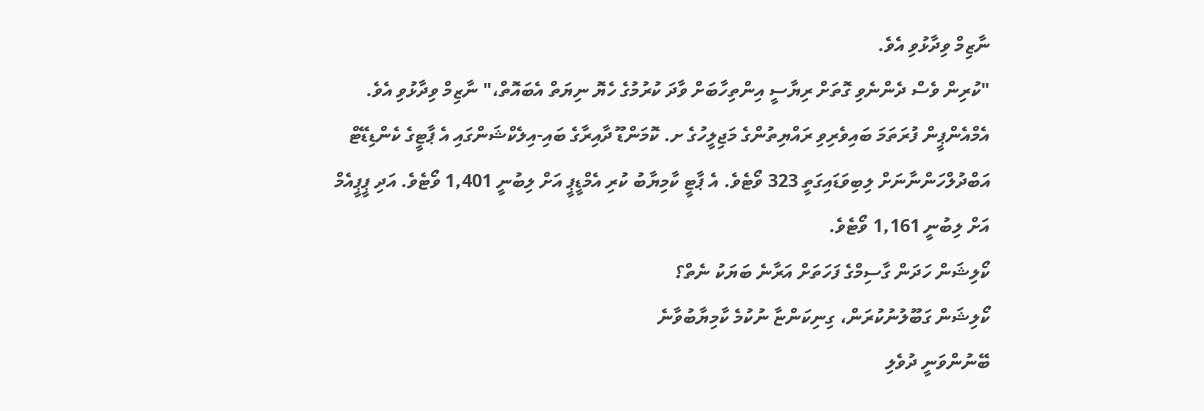ނާޒިމް ވިދާޅުވި އެވެ.
"ކުރިން ވެސް ދެންނެވި ގޮތަށް ރިޔާސީ އިންތިހާބަށް ވާދަ ކުރުމުގެ ހެޔޮ ނިޔަތް އެބައޮތް،" ނާޒިމް ވިދާޅުވި އެވެ.
އެމްއެންޕީން ފުރަތަމަ ބައިވެރިވި ރައްޔިތުންގެ މަޖިލީހުގެ ށ. ކޮމަންޑޫ ދާއިރާގެ ބައި-އިލެކްޝަންގައި އެ ޕާޓީގެ ކެންޑިޑޭޓް އަބްދުލްހަންނާނަށް ލިބިވަޑައިގަތީ 323 ވޯޓެވެ. އެ ޕާޓީ ކާމިޔާބު ކުރި އެމްޑީޕީ އަށް ލިބުނީ 1,401 ވޯޓެވެ. އަދި ޕީޕީއެމް އަށް ލިބުނީ 1,161 ވޯޓެވެ.
ކޯލިޝަން ހަދަން ގާސިމްގެ ފަހަތަށް އަރާނެ ބަޔަކު ނެތް؟
ކޯލިޝަން ގަބޫލުނުކުރަން، ގިނިކަންޏާ ނުކުމެ ކާމިޔާބުވާނެ
ބޭނުންވަނީ ދުވެލި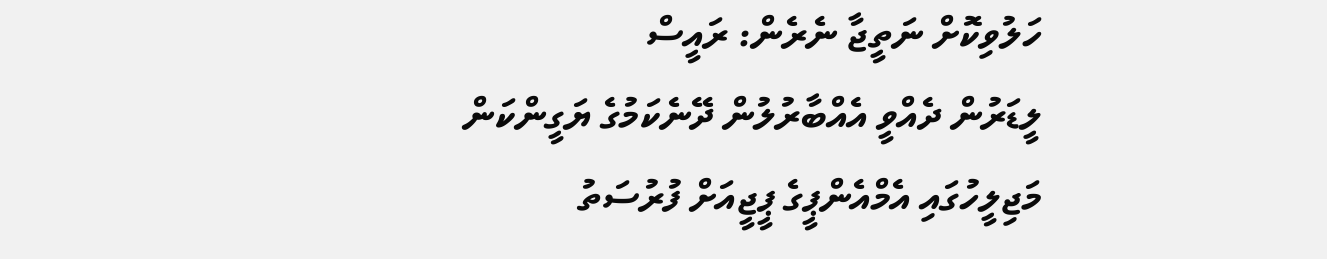ހަލުވިކޮށް ނަތީޖާ ނެރެން: ރައީސް
ލީޑަރުން ދެއްވީ އެއްބާރުލުން ދޭނެކަމުގެ ޔަގީންކަން
މަޖިލީހުގައި އެމްއެންޕީގެ ޕީޖީއަށް ފުރުސަތު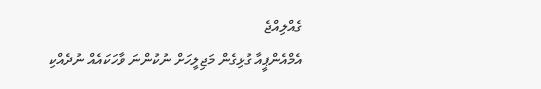ގެއްލިއްޖެ
އެމްއެންޕީއާ ގުޅިގެން މަޖިލީހަށް ނުކުންނަ ވާހަކައެއް ނުދެއްކި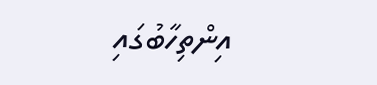އިންތިހާބުގައި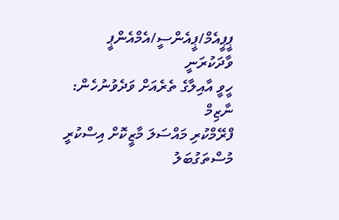ޕީޕީއެމް/ޕީއެންސީ/އެމްއެންޕީ ވާދަކުރަނީ
ހީވީ އާއިލާގެ ތެރެއަށް ވަދެވުނުހެން: ނާޒިމް
ފްރޭމްކުރި މައްސަލަ މާޒީކޮށް އިސްކުރީ މުސްތަގުބަލު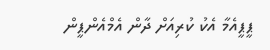ޕީޕީއެމާ އެކު ކުރިއަށް ދާން އެމްއެންޕީން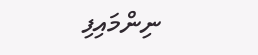ނިންމައިފި